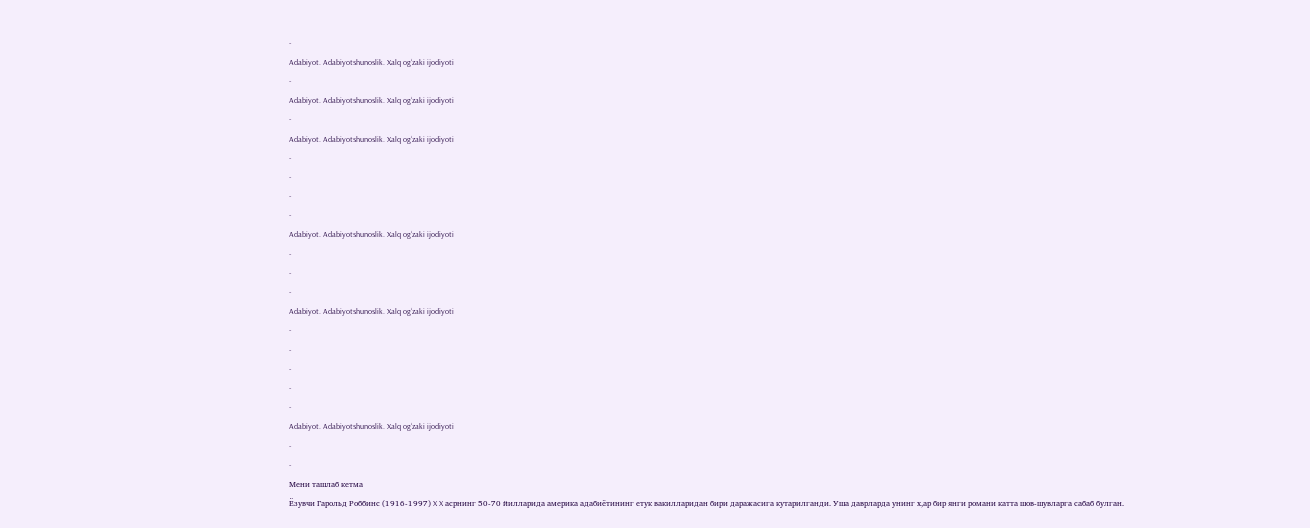-
Adabiyot. Adabiyotshunoslik. Xalq og‘zaki ijodiyoti
-
Adabiyot. Adabiyotshunoslik. Xalq og‘zaki ijodiyoti
-
Adabiyot. Adabiyotshunoslik. Xalq og‘zaki ijodiyoti
-
-
-
-
Adabiyot. Adabiyotshunoslik. Xalq og‘zaki ijodiyoti
-
-
-
Adabiyot. Adabiyotshunoslik. Xalq og‘zaki ijodiyoti
-
-
-
-
-
Adabiyot. Adabiyotshunoslik. Xalq og‘zaki ijodiyoti
-
-
Мени ташлаб кетма
Ёзувчи Гарольд Роббинс (1916-1997) X X асрнинг 50-70 йилларида америка адабиётининг етук вакилларидан бири даражасига кутарилганди. Уша даврларда унинг х,ар бир янги романи катта шов-шувларга сабаб булган.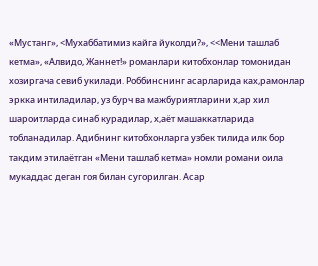«Мустанг», <Мухаббатимиз кайга йуколди?», <<Мени ташлаб кетма», «Алвидо, Жаннет!» романлари китобхонлар томонидан хозиргача севиб укилади. Роббинснинг асарларида ках,рамонлар эркка интиладилар, уз бурч ва мажбуриятларини х,ар хил шароитларда синаб курадилар, х,аёт машаккатларида тобланадилар. Адибнинг китобхонларга узбек тилида илк бор такдим этилаётган «Мени ташлаб кетма» номли романи оила мукаддас деган гоя билан сугорилган. Асар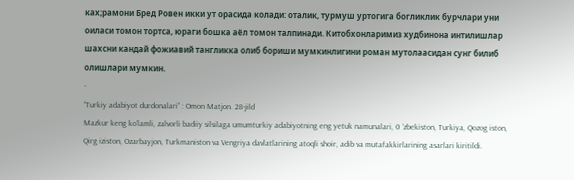ках;рамони Бред Ровен икки ут орасида колади: оталик, турмуш уртогига богликлик бурчлари уни оиласи томон тортса, юраги бошка аёл томон талпинади. Китобхонларимиз худбинона интилишлар шахсни кандай фожиавий тангликка олиб бориши мумкинлигини роман мутолаасидан сунг билиб олишлари мумкин.
-
“Turkiy adabiyot durdonalari” : Omon Matjon. 28-jild
Mazkur keng ko‘lamli, zalvorli badiiy silsilaga umumturkiy adabiyotning eng yetuk namunalari, 0 ‘zbekiston, Turkiya, Qozog iston, Qirg iziston, Ozarbayjon, Turkmaniston va Vengriya davlatlarining atoqli shoir, adib va mutafakkirlarining asarlari kiritildi.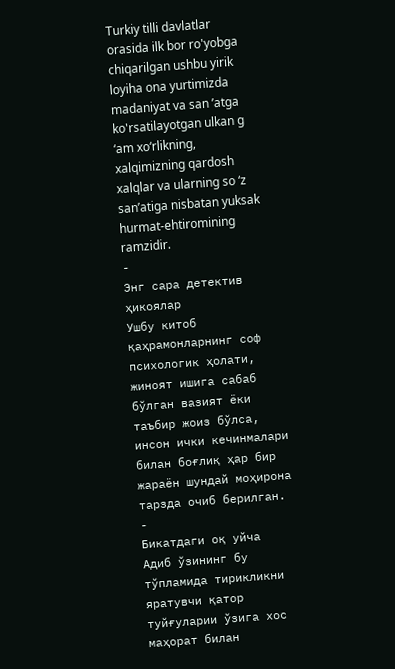Turkiy tilli davlatlar orasida ilk bor ro'yobga chiqarilgan ushbu yirik loyiha ona yurtimizda madaniyat va san ’atga ko'rsatilayotgan ulkan g ‘am xo‘rlikning, xalqimizning qardosh xalqlar va ularning so ‘z san’atiga nisbatan yuksak hurmat-ehtiromining ramzidir.
-
Энг сара детектив ҳикоялар
Ушбу китоб қаҳрамонларнинг соф психологик ҳолати, жиноят ишига сабаб бўлган вазият ёки таъбир жоиз бўлса, инсон ички кечинмалари билан боғлиқ ҳар бир жараён шундай моҳирона тарзда очиб берилган.
-
Бикатдаги оқ уйча
Адиб ўзининг бу тўпламида тирикликни яратувчи қатор туйғуларии ўзига хос маҳорат билан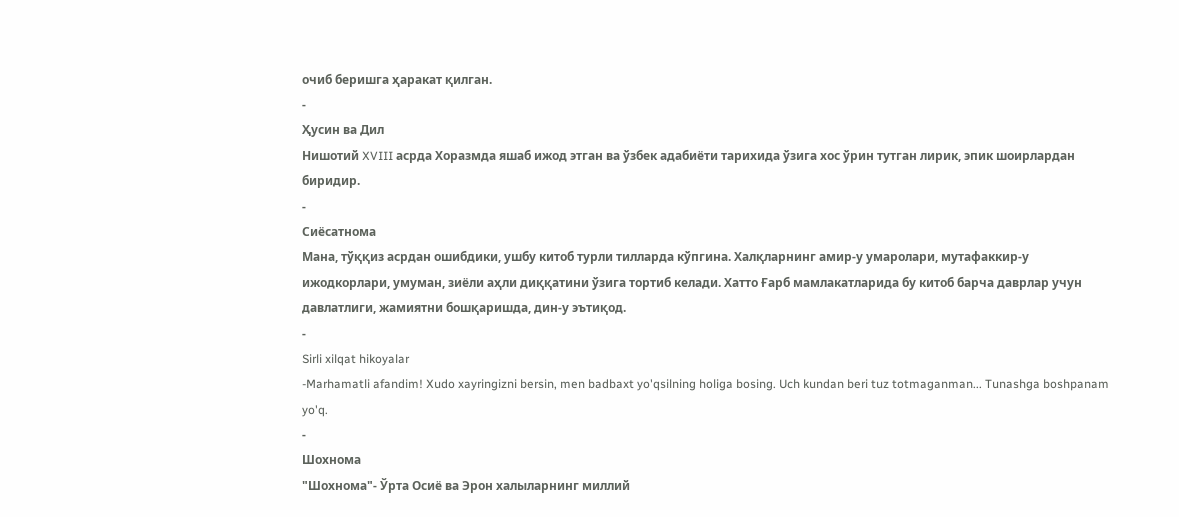очиб беришга ҳаракат қилган.
-
Ҳусин ва Дил
Нишотий XVIII асрда Хоразмда яшаб ижод этган ва ўзбек адабиёти тарихида ўзига хос ўрин тутган лирик, эпик шоирлардан биридир.
-
Сиёсатнома
Мана, тўққиз асрдан ошибдики, ушбу китоб турли тилларда кўпгина. Халқларнинг амир-у умаролари, мутафаккир-у ижодкорлари, умуман, зиёли аҳли диққатини ўзига тортиб келади. Хатто Ғарб мамлакатларида бу китоб барча даврлар учун давлатлиги, жамиятни бошқаришда, дин-у эътиқод.
-
Sirli xilqat hikoyalar
-Marhamatli afandim! Xudo xayringizni bersin, men badbaxt yo'qsilning holiga bosing. Uch kundan beri tuz totmaganman... Tunashga boshpanam yo'q.
-
Шохнома
"Шохнома"- Ўрта Осиё ва Эрон халыларнинг миллий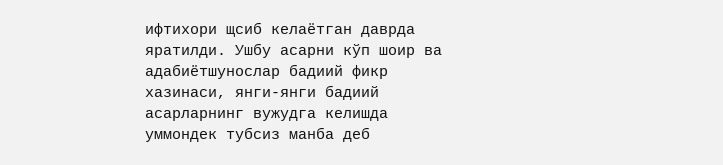ифтихори щсиб келаётган даврда яратилди. Ушбу асарни кўп шоир ва адабиётшунослар бадиий фикр хазинаси, янги-янги бадиий асарларнинг вужудга келишда уммондек тубсиз манба деб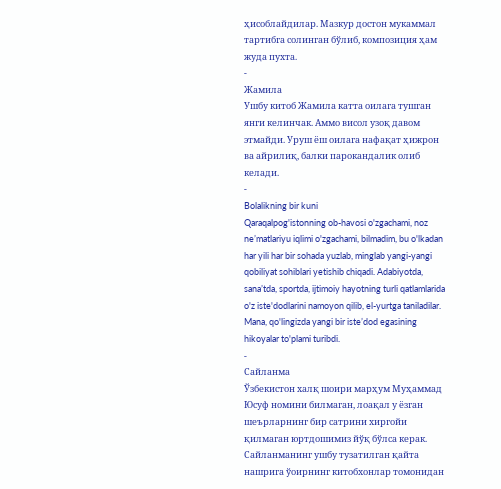ҳисоблайдилар. Мазкур достон мукаммал тартибга солинган бўлиб, композиция ҳам жуда пухта.
-
Жамила
Ушбу китоб Жамила катта оилага тушган янги келинчак. Аммо висол узоқ давом этмайди. Уруш ёш оилага нафақат ҳижрон ва айрилиқ, балки парокандалик олиб келади.
-
Bolalikning bir kuni
Qaraqalpog'istonning ob-havosi o'zgachami, noz ne’matlariyu iqlimi o'zgachami, bilmadim, bu o'lkadan har yili har bir sohada yuzlab, minglab yangi-yangi qobiliyat sohiblari yetishib chiqadi. Adabiyotda, sana’tda, sportda, ijtimoiy hayotning turli qatlamlarida o'z iste'dodlarini namoyon qilib, el-yurtga taniladilar. Mana, qo'lingizda yangi bir iste’dod egasining hikoyalar to'plami turibdi.
-
Сайланма
Ўзбекистон халқ шоири марҳум Муҳаммад Юсуф номини билмаган, лоақал у ёзган шеърларнинг бир сатрини хиргойи қилмаган юртдошимиз йўқ бўлса керак. Сайланманинг ушбу тузатилган қайта нашрига ўоирнинг китобхонлар томонидан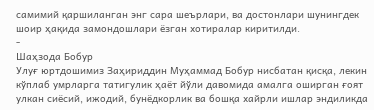самимий қаршиланган энг сара шеърлари, ва достонлари шунингдек шоир ҳақида замондошлари ёзган хотиралар киритилди.
-
Шаҳзода Бобур
Улуғ юртдошимиз Заҳириддин Муҳаммад Бобур нисбатан қисқа, лекин кўплаб умрларга татигулик ҳаёт йўли давомида амалга оширган ғоят улкан сиёсий, ижодий, бунёдкорлик ва бошқа хайрли ишлар эндиликда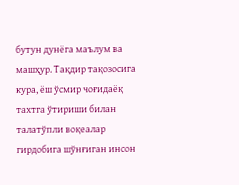бутун дунёга маълум ва машҳур. Тақдир тақозосига кура, ёш ўсмир чоғидаёқ тaxтгa ўтириши билан талатўпли воқеалар гирдобига шўнғиган инсон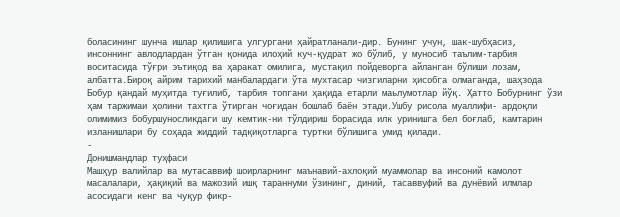боласининг шунча ишлар қилишига улгургани ҳайратланали-дир. Бунинг учун, шак-шубҳасиз, инсоннинг авлодлардан ўтган қонида илоҳий куч-қудрат жо бўлиб, у муносиб таълим-тарбия воситасида тўғри эътиқод ва ҳаракат омилига, мустақил пойдеворга айланган бўлиши лозам, албатта.Бироқ айрим тарихий манбалардаги ўта мухтасар чизгиларни ҳисобга олмаганда, шаҳзода Бобур қандай муҳитда туғилиб, тарбия топгани ҳақида етарли маьлумотлар йўқ. Ҳатто Бобурнинг ўзи ҳам таржимаи ҳолини тахтга ўтирган чоғидан бошлаб баён этади.Ушбу рисола муаллифи- ардоқли олимимиз бобуршуносликдаги шу кемтик-ни тўлдириш борасида илк уринишга бел боғлаб, камтарин изланишлари бу соҳада жиддий тадқиқотларга туртки бўлишига умид қилади.
-
Донишмандлар туҳфаси
Машҳур валийлар ва мутасаввиф шоирларнинг маънавий-ахлоқий муаммолар ва инсоний камолот масалалари, ҳақиқий ва мажозий ишқ тараннуми ўзининг, диний, тасаввуфий ва дунёвий илмлар асосидаги кенг ва чуқур фикр-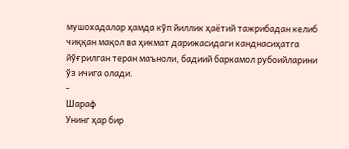мушохадалар ҳамда кўп йиллик ҳаётий тажрибадан келиб чиққан мақол ва ҳикмат дарижасидаги канднасиҳатга йўғрилган теран маъноли, бадиий баркамол рубоийларини ўз ичига олади.
-
Шараф
Унинг ҳар бир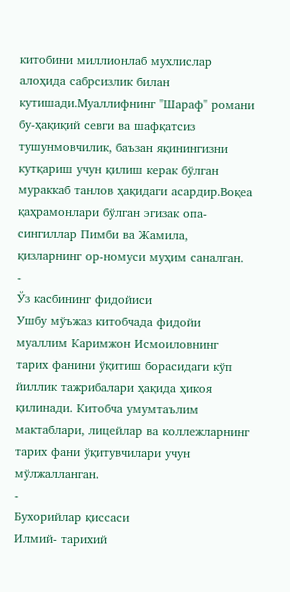китобини миллионлаб мухлислар алоҳида сабрсизлик билан кутишади.Муаллифнинг "Шараф" романи бу-ҳақиқий севги ва шафқатсиз тушунмовчилик, баъзан яқинингизни кутқариш учун қилиш керак бўлган мураккаб танлов ҳақидаги асардир.Воқеа қаҳрамонлари бўлган эгизак опа-сингиллар Пимби ва Жамила, қизларнинг ор-номуси муҳим саналган.
-
Ўз касбининг фидойиси
Ушбу мўъжаз китобчада фидойи муаллим Каримжон Исмоиловнинг тарих фанини ўқитиш борасидаги кўп йиллик тажрибалари ҳақида ҳикоя қилинади. Китобча умумтаълим мактаблари, лицейлар ва коллежларнинг тарих фани ўқитувчилари учун мўлжалланган.
-
Бухорийлар қиссаси
Илмий- тарихий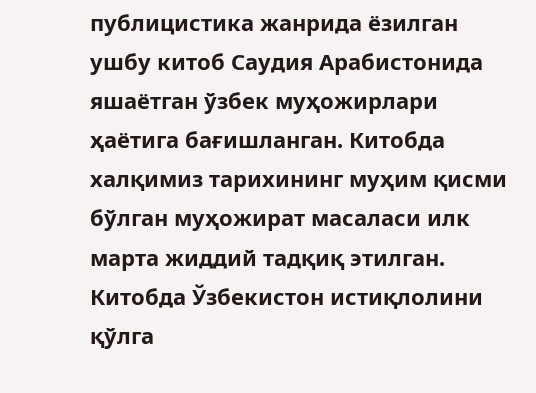публицистика жанрида ёзилган ушбу китоб Саудия Арабистонида яшаётган ўзбек муҳожирлари ҳаётига бағишланган. Китобда халқимиз тарихининг муҳим қисми бўлган муҳожират масаласи илк марта жиддий тадқиқ этилган. Китобда Ўзбекистон истиқлолини қўлга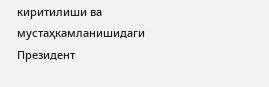киритилиши ва мустаҳкамланишидаги Президент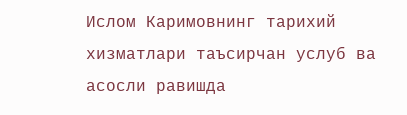Ислом Каримовнинг тарихий хизматлари таъсирчан услуб ва асосли равишда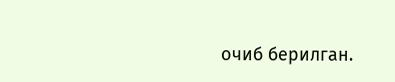очиб берилган.